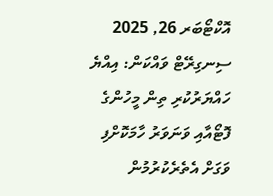އޮކްޓޯބަރ 26, 2025
ސިނގިރޭޓް ވައްކަން: އިއްޔެ ހައްޔަރުކުރި ތިން މީހުންގެ ފޮޓޯއާއި ވަނަވަރު ހާމަކޮށްފި
ވަގަށް އެތެރެކުރުމުން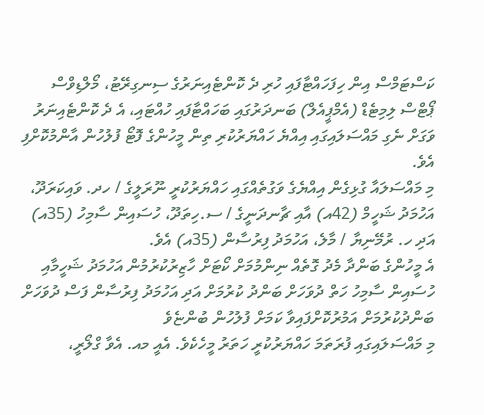ކަސްޓަމްސް އިން ހިފަހައްޓާފައި ހުރި ދެ ކޮންޓެއިނަރުގެ ސިނގިރޭޓު، މޯލްޑިވްސް ޕޯޓްސް ލިމިޓެޑް (އެމްޕީއެލް) ބަނދަރުގައި ބަހައްޓާފައި ހުއްޓައި، އެ ދެ ކޮންޓެއިނަރު ވަގަށް ނެގި މައްސަލައިގައި އިއްޔެ ހައްޔަރުކުރި ތިން މީހުންގެ ފޮޓޯ ފުލުހުން އާންމުކޮށްފި އެވެ.
މި މައްސަލައާ ގުޅިގެން އިއްޔެގެ ވަގުތެއްގައި ހައްޔަރުކުރީ ނޫރަލީގެ / ހދ. ވައިކަރަދޫ، އަހުމަދު ޝަހީމް (42އ) އާއި ޗާނދަނީގެ / ސ.ހިތަދޫ، ހުސައިން ސާމިހު (35އ) އަދި ހ. ރުމޭނިޔާ / މާލެ، އަހުމަދު ފިރުސާން (35އ) އެވެ.
އެ މީހުންގެ ބަންދާ މެދު ގޮތެއް ނިންމުމަށް ކޯޓަށް ހާޒިރުކުރުމުން އަހުމަދު ޝަހީމާއި ހުސައިން ސާމިހު ހަތް ދުވަހަށް ބަންދު ކުރުމަށް އަދި އަހުމަދު ފިރުސާން ފަސް ދުވަހަށް ބަންދުކުރުމަށް އަމުރުކޮށްފައިވާ ކަމަށް ފުލުހުން ބުންޏެވެ
މި މައްސަލައިގައި ފުރަތަމަ ހައްޔަރުކުރީ ހަތަރު މީހެކެވެ. އެއީ މއ. އެވާ ގްލޯރީ،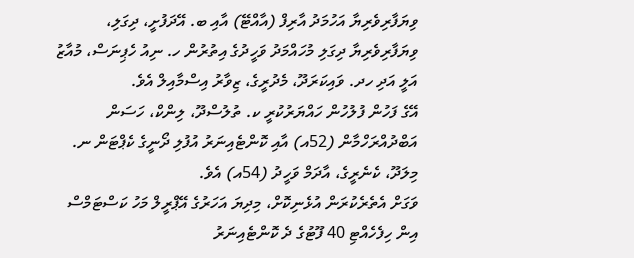ވިޔަފާރިވެރިޔާ އަހުމަދު އާރިފް (އާއްޓޭ) އާއި ބ. އޭދަފުށީ، ދިގަލި، ވިޔަފާރިވެރިޔާ ދިގަލި މުހައްމަދު ވަހީދުގެ އިތުރުން ހ. ނިއު ހެޕިނަސް، މުއާޒު އަލީ އަދި ހދ. ވައިކަރަދޫ، މެދުރީގެ، ޒިވާރު އިސްމާއިލް އެވެ.
އޭގެ ފަހުން ފުލުހުން ހައްޔަރުކުރީ ކ. ތުލުސްދޫ، ލިންކް، ހަސަން އަބްދުއްރަހްމާން (52އ) އާއި ކޮންޓެއިނަރު އުފުލި ދޯނީގެ ކެޕްޓަން ނ. މިލަދޫ، ކެނެރީގެ، އާދަމް ވަހީދު (54އ) އެވެ.
ވަގަށް އެތެރެކުރަން އުޅެނިކޮށް، މިދިޔަ އަހަރުގެ އޭޕްރީލް މަހު ކަސްޓަމްސް އިން ހިފެހެއްޓި 40 ފޫޓުގެ ދެ ކޮންޓެއިނަރު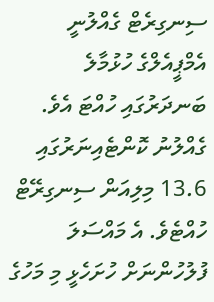ސިނގިރެޓް ގެއްލުނީ އެމްޕީއެލްގެ ހުޅުމާލެ ބަނދަރުގައި ހުއްޓަ އެވެ. ގެއްލުނު ކޮންޓެއިނަރުގައި 13.6 މިލިއަން ސިނގިރޭޓް ހުއްޓެވެ. އެ މައްސަލަ ފުލުހުންނަށް ހުށަހެޅީ މި މަހުގެ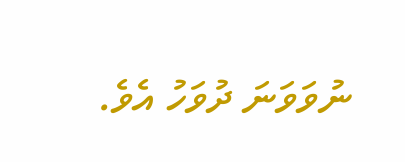ނުވަވަނަ ދުވަހު އެވެ.